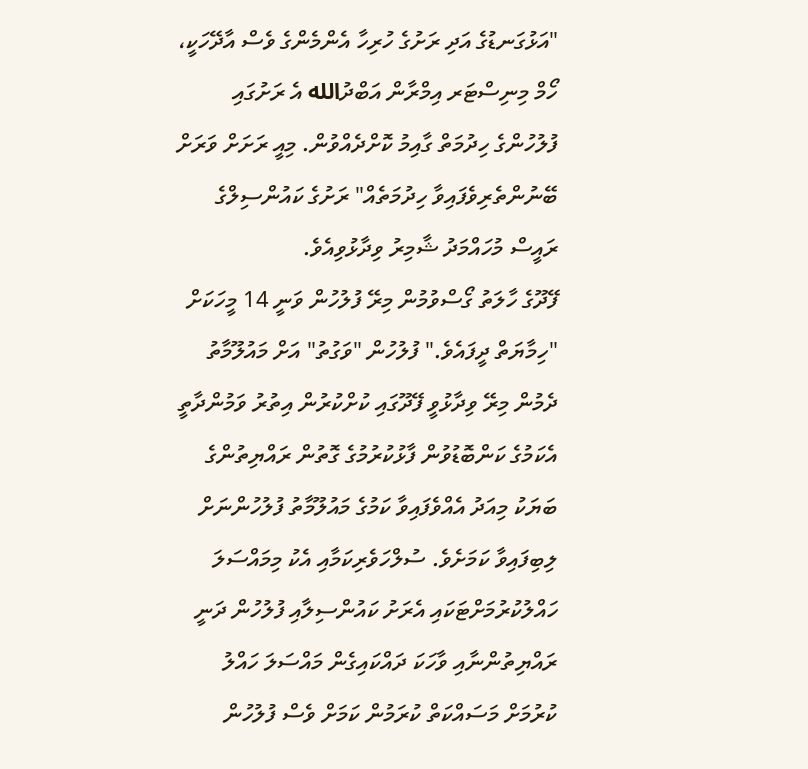"އަޅުގަނޑުގެ އަދި ރަށުގެ ހުރިހާ އެންމެންގެ ވެސް އާދޭހަކީ، ހޯމް މިނިސްޓަރ އިމްރާން އަބްދުالله އެ ރަށުގައި ފުލުހުންގެ ހިދުމަތް ގާއިމު ކޮށްދެއްވުން. މިއީ ރަށަށް ވަރަށް ބޭނުންތެރިވެފައިވާ ހިދުމަތެއް" ރަށުގެ ކައުންސިލްގެ ރައީސް މުހައްމަދު ޝާމިރު ވިދާޅުވިއެވެ.
ފޭދޫގެ ހާލަތު ގޯސްވުމުން މިރޭ ފުލުހުން ވަނީ 14 މީހަކަށް "ހިމާޔަތް ދީފައެވެ." ފުލުހުން "ވަގުތު" އަށް މައުލޫމާތު ދެމުން މިރޭ ވިދާޅުވީ ފޭދޫގައި ކުށްކުރުން އިތުރު ވަމުންދާތީ އެކަމުގެ ކަންބޮޑުވުން ފާޅުކުރުމުގެ ގޮތުން ރައްޔިތުންގެ ބަޔަކު މިއަދު އެއްވެފައިވާ ކަމުގެ މައުލޫމާތު ފުލުހުންނަށް ލިބިފައިވާ ކަމަށެވެ. ސުލްހަވެރިކަމާއި އެކު މިމައްސަލަ ހައްލުކުރުމަށްޓަކައި އެރަށު ކައުންސިލާއި ފުލުހުން ދަނީ ރައްޔިތުންނާއި ވާހަކަ ދައްކައިގެން މައްސަލަ ހައްލު ކުރުމަށް މަސައްކަތް ކުރަމުން ކަމަށް ވެސް ފުލުހުން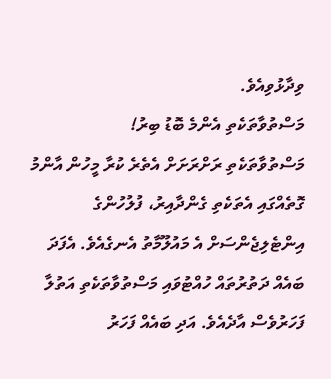ވިދާޅުވިއެވެ.
މަސްތުވާތަކެތި އެންމެ ބޮޑު ބިރު!
މަސްތުވާތަކެތި ރަށްރަށަށް އެތެރެ ކުރާ މީހުން އާންމު ގޮތެއްގައި އެތަކެތި ގެންދާއިރު، ފުލުހުންގެ އިންޓެލިޖެންސަށް އެ މައުލޫމާތު އެނގެއެވެ. އެފަދަ ބައެއް ދަތުރުތައް ހުއްޓުވައި މަސްތުވާތަކެތި އަތުލާ ފަހަރުވެސް އާދެއެވެ. އަދި ބައެއް ފަހަރު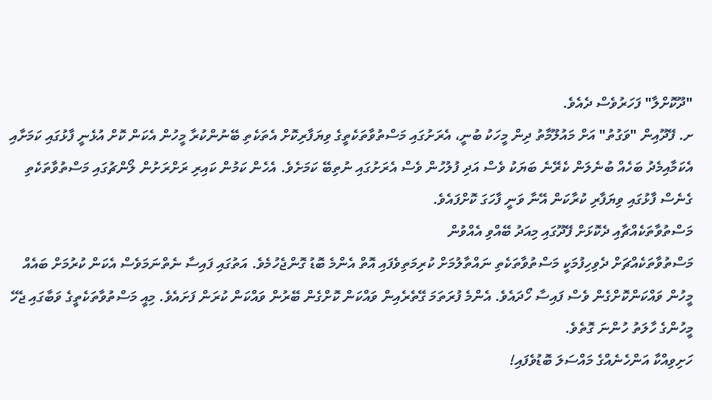"ދޫކޮށްލާ" ފަހަރުވެސް ދެއެވެ.
ށ. ފޭދޫއިން "ވަގުތު" އަށް މައުލޫމާތު ދިން މީހަކު ބުނީ، އެރަށުގައި މަސްތުވާތަކެތީގެ ވިޔަފާރިކޮށް އެތަކެތި ބޭނުންކުރާ މީހުން އެކަން ކޮށް އުޅެނީ ފާޅުގައި ކަމަށާއި އެކަމާއިމެދު ބަހެއް ބުނެލަން ކެރޭނެ ބަޔަކު ވެސް އަދި ފުލުހުން ވެސް އެރަށުގައި ނުތިބޭ ކަމަށެވެ. އެހެން ކަމުން ކައިރި ރަށްރަށުން ލޯންޗުގައި މަސްތުވާތަކެތި ގެނެސް ފާޅުގައި ވިޔަފާރި ކުރާކަން އޭނާ ވަނީ ފާހަގަ ކޮށްފައެވެ.
މަސްތުވާތަކެއްޗާއި ދެކޮޅަށް ފޭދޫގައި މިއަދު ބޭއްވި އެއްވުން
މަސްތުވާތަކެއްޗަށް ދެވިހިފުމަކީ މަސްތުވާތަކެތި ނައްތާލުމަށް ކުރިމަތިވެފައި އޮތް އެންމެ ބޮޑު ގޮންޖެހުމެވެ. އަތުގައި ފައިސާ ނެތްނަމަވެސް އެކަން ކުރުމަށް ބައެއް މީހުން ވައްކަންކޮށްގެން ވެސް ފައިސާ ހޯދައެވެ. އެންމެ ފުރަތަމަ ގޭތެރެއިން ވައްކަން ކޮށްގެން ބޭރުން ވައްކަން ކުރަން ފަށައެވެ. މިއީ މަސްތުވާތަކެތީގެ ވަބާގައި ޖެހޭ މީހުންގެ ހާލަތު ހުންނަ ގޮތެވެ.
ހަށިވިއްކާ އަންހެނެއްގެ މައްސަލަ ބޮޑުވެފައި!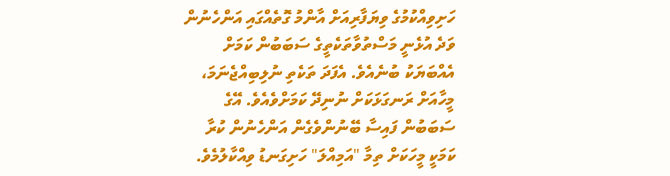ހަށިވިއްކުމުގެ ވިޔަފާރިއަށް އާންމު ގޮތެއްގައި އަންހެނުން ވަދެ އުޅެނީ މަސްތުވާތަކެތީގެ ސަބަބުން ކަމަށް އެއްބަޔަކު ބުނެއެވެ. އެފަދަ ތަކެތި ނުލިބިއްޖެނަމަ، މީހާއަށް ރަނގަޅަކަށް ނުނިދޭ ކަމަށްވެއެވެ. އޭގެ ސަބަބުން ފައިސާ ބޭނުންވެގެން އަންހެނުން ކުރާ ކަމަކީ މީހަކަށް ތިމާ "އަމިއްލަ" ހަށިގަނޑު ވިއްކާލުމެވެ.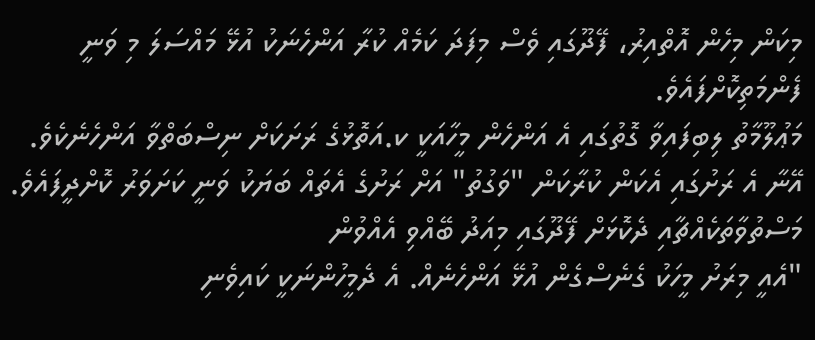މިކަން މިހެން އޮތްއިރު، ފޭދޫގައި ވެސް މިފަދަ ކަމެއް ކުރާ އަންހެނަކު އުޅޭ މައްސަލަ މި ވަނީ ފެންމަތިކޮށްފައެވެ.
މަޢުލޫމާތު ލިބިފައިވާ ގޮތުގައި އެ އަންހެން މީހާއަކީ ކ.އަތޮޅުގެ ރަށަކަށް ނިސްބަތްވާ އަންހެނެކެވެ. އޭނާ އެ ރަށުގައި އެކަން ކުރާކަން "ވަގުތު" އަށް ރަށުގެ އެތައް ބަޔަކު ވަނީ ކަށަވަރު ކޮށްދީފައެވެ.
މަސްތުވާތަކެއްޗާއި ދެކޮޅަށް ފޭދޫގައި މިއަދު ބޭއްވި އެއްވުން
"އެއީ މިރަށު މީހަކު ގެނެސްގެން އުޅޭ އަންހެނެއް. އެ ދެމީހުންނަކީ ކައިވެނި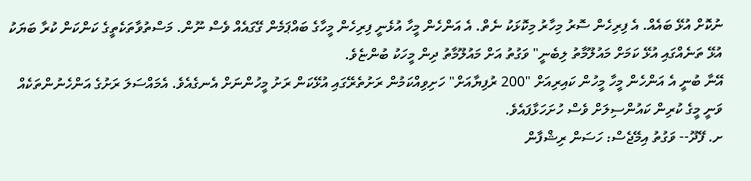ނުކޮށް އުޅޭ ބައެއް. އެ ފިރިހެން ސޮރު މިހާރު މިކޮޅަކު ނެތް. އެ އަންހެން މީހާ އުޅެނީ ފިރިހެން މީހާގެ ބައްޕަމެން ގޭގައެއް ވެސް ނޫން. މަސްތުވާތަކެތީގެ ކަންކަން ކުރާ ބަޔަކު އުޅޭ ތަނެއްގައި އުޅޭ ކަމަށް މައުލޫމާތު ލިބެނީ" ވަގުތު އަށް މައުލޫމާތު ދިން މީހަކު ބުންޏެވެ.
އޭނާ ބުނީ އެ އަންހެން މީހާ މީހުން ކައިރިއަށް "200 ރުފިޔާއަށް" ހަށިވިއްކަމުން ރަށުތެރޭގައި އުޅޭކަން ރަށު މީހުންނަށް އެނގެއެވެ. އެމައްސަލަ ރަށުގެ އަންހެނުންތަކެއް ވަނީ މީގެ ކުރިން ކައުންސިލަށް ވެސް ހުށަހަޅާފައެވެ.
ށ. ފޭދޫ-- ވަގުތު އިމޭޖެސް: ހަސަން ރިޝްފާން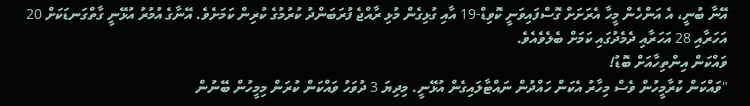އޭނާ ބުނީ، އެ އަންހެން މީހާ އެރަށަށް ގޮސްފައިވަނީ ކޮވިޑް-19 އާއި ގުޅިގެން މުޅި ރާއްޖެ ފުރަބަންދު ކުރުމުގެ ކުރިން ކަމަށެވެ. އޭނާގެ އުމުރު އުޅޭނީ ގާތްގަނޑަކަށް 20 އަހަރާއި 28 އަހަރާއި ދެމެދުގައި ކަމަށް ބެލެވެއެވެ.
ވައްކަން އިންތިހާއަށް ބޮޑު!
"ވައްކަން ކުރާމީހުން ވެސް މިހާރު އެކަން ހައްދުން ނައްޓާލައިގެން އުޅޭނީ. މިދިޔަ 3 ދުވަހު ވައްކަން ކުރަން މިމީހުން ބޭނުން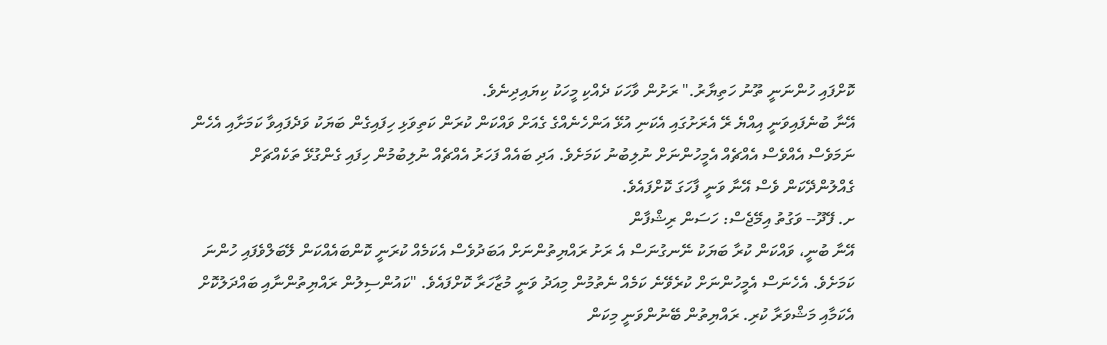ކޮށްފައި ހުންނަނީ ތޫނު ހަތިޔާރު." ރަށުން ވާހަކަ ދެއްކި މީހަކު ކިޔައިދިނެވެ.
އޭނާ ބުނެފައިވަނީ އިއްޔެ ރޭ އެރަށުގައި އެކަނި އުޅޭ އަންހެނެއްގެ ގެއަށް ވައްކަން ކުރަން ކަތިވަޅި ހިފައިގެން ބަޔަކު ވަދެފައިވާ ކަމަށާއި އެހެން ނަމަވެސް އެއްވެސް އެއްޗެއް އެމީހުންނަށް ނުލިބުނު ކަމަށެވެ. އަދި ބައެއް ފަހަރު އެއްޗެއް ނުލިބުމުން ހިފައި ގެންގުޅޭ ތަކެއްޗަށް ގެއްލުންދޭކަން ވެސް އޭނާ ވަނީ ފާހަގަ ކޮށްފައެވެ.
ށ. ފޭދޫ-- ވަގުތު އިމޭޖެސް: ހަސަން ރިޝްފާން
އޭނާ ބުނީ، ވައްކަން ކުރާ ބަޔަކު ނޭނގުނަސް އެ ރަށު ރައްޔިތުންނަށް އަބަދުވެސް އެކަމެއް ކުރަނީ ކޮންބައެއްކަން ލޭބަލްވެފައި ހުންނަ ކަމަށެވެ. އެހެނަސް އެމީހުންނަށް ކުރެވޭނެ ކަމެއް ނެތުމުން މިއަދު ވަނީ މުޒާހަރާ ކޮށްފައެވެ. "ކައުންސިލުން ރައްޔިތުންނާއި ބައްދަލުކޮށް އެކަމާއި މަޝްވަރާ ކުރި. ރައްޔިތުން ބޭނުންވަނީ މިކަން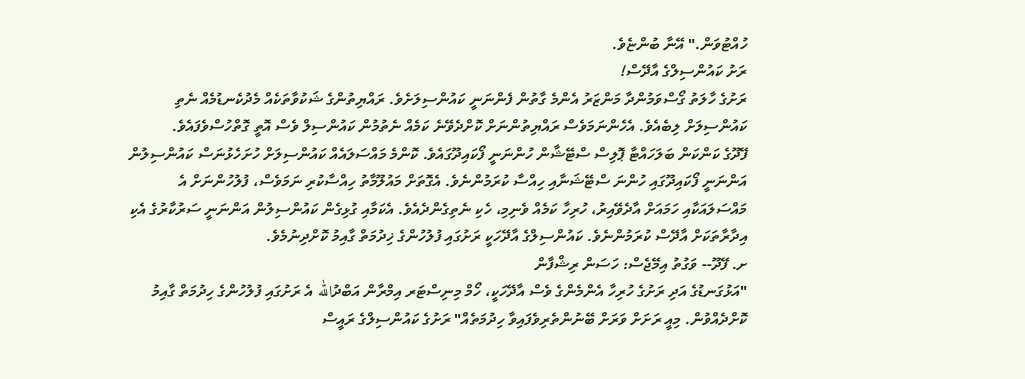ހުއްޓުވަން." އޭނާ ބުންޏެވެ.
ރަށު ކައުންސިލްގެ އާދޭސް!
ރަށުގެ ހާލަތު ގޯސްވަމުންދާ މަންޒަރު އެންމެ ގާތުން ފެންނަނީ ކައުންސިލަށެވެ. ރައްޔިތުންގެ ޝަކުވާތަކެއް މެދުކެނޑުމެއް ނެތި ކައުންސިލަށް ލިބެއެވެ. އެހެންނަމަވެސް ރައްޔިތުންނަށް ކޮށްދެވޭނެ ކަމެއް ނެތުމުން ކައުންސިލް ވެސް އޮތީ ގޮތްހުސްވެފައެވެ.
ފޭދޫގެ ކަންކަން ބަލަހައްޓާ ޕޮލިސް ސްޓޭޝާން ހުންނަނީ ފޯކައިދޫގައެވެ. ކޮންމެ މައްސަލައެއް ކައުންސިލަށް ހުށަހެޅުނަސް ކައުންސިލުން އަންނަނީ ފޯކައިދޫގައި ހުންނަ ސްޓޭޝަނާއި ހިއްސާ ކުރަމުންނެވެ. އެގޮތަށް މައުލޫމާތު ހިއްސާކުރި ނަމަވެސް، ފުލުހުންނަށް އެ މައްސަލައަކާއި ހަމައަށް އާދެވޭއިރު، ހުރިހާ ކަމެއް ވެނިމި، ހެކި ނެތިގެންދެއެވެ. އެކަމާއި ގުޅިގެން ކައުންސިލުން އަންނަނީ ސަރުކާރުގެ އެކި އިދާރާތަކަށް އާދޭސް ކުރަމުންނެވެ. ކައުންސިލްގެ އާދޭހަކީ ރަށުގައި ފުލުހުންގެ ޚިދުމަތް ގާއިމު ކޮށްދިނުމެވެ.
ށ. ފޭދޫ-- ވަގުތު އިމޭޖެސް: ހަސަން ރިޝްފާން
"އަޅުގަނޑުގެ އަދި ރަށުގެ ހުރިހާ އެންމެންގެ ވެސް އާދޭހަކީ، ހޯމް މިނިސްޓަރ އިމްރާން އަބްދުالله އެ ރަށުގައި ފުލުހުންގެ ހިދުމަތް ގާއިމު ކޮށްދެއްވުން. މިއީ ރަށަށް ވަރަށް ބޭނުންތެރިވެފައިވާ ހިދުމަތެއް" ރަށުގެ ކައުންސިލްގެ ރައީސް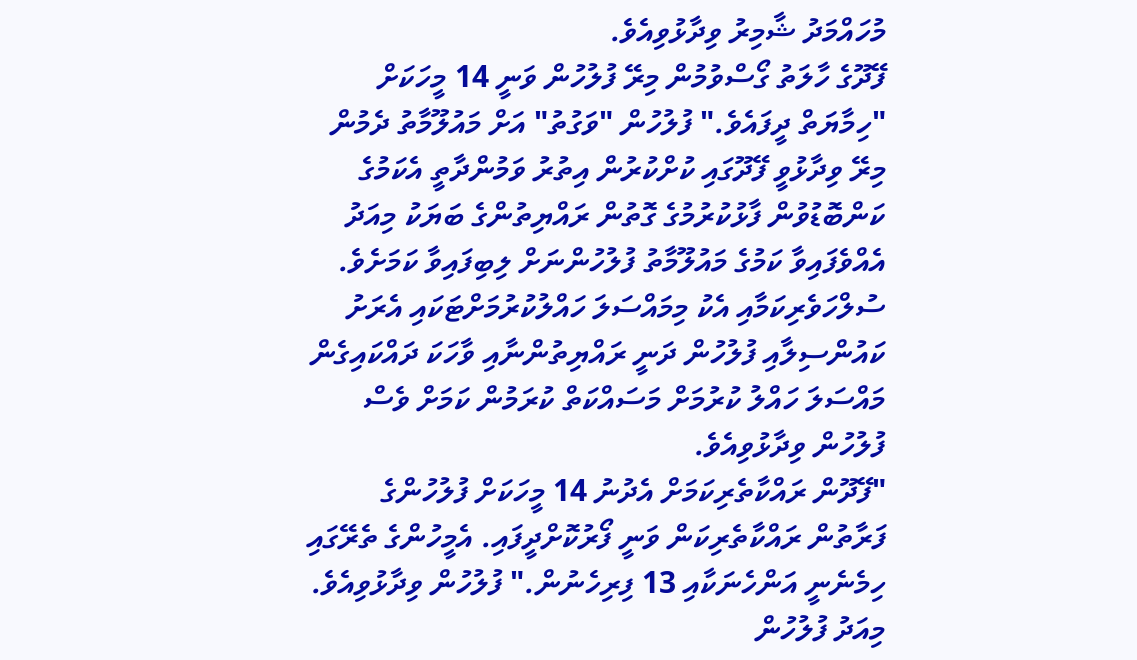މުހައްމަދު ޝާމިރު ވިދާޅުވިއެވެ.
ފޭދޫގެ ހާލަތު ގޯސްވުމުން މިރޭ ފުލުހުން ވަނީ 14 މީހަކަށް "ހިމާޔަތް ދީފައެވެ." ފުލުހުން "ވަގުތު" އަށް މައުލޫމާތު ދެމުން މިރޭ ވިދާޅުވީ ފޭދޫގައި ކުށްކުރުން އިތުރު ވަމުންދާތީ އެކަމުގެ ކަންބޮޑުވުން ފާޅުކުރުމުގެ ގޮތުން ރައްޔިތުންގެ ބަޔަކު މިއަދު އެއްވެފައިވާ ކަމުގެ މައުލޫމާތު ފުލުހުންނަށް ލިބިފައިވާ ކަމަށެވެ. ސުލްހަވެރިކަމާއި އެކު މިމައްސަލަ ހައްލުކުރުމަށްޓަކައި އެރަށު ކައުންސިލާއި ފުލުހުން ދަނީ ރައްޔިތުންނާއި ވާހަކަ ދައްކައިގެން މައްސަލަ ހައްލު ކުރުމަށް މަސައްކަތް ކުރަމުން ކަމަށް ވެސް ފުލުހުން ވިދާޅުވިއެވެ.
"ފޭދޫން ރައްކާތެރިކަމަށް އެދުނު 14 މީހަކަށް ފުލުހުންގެ ފަރާތުން ރައްކާތެރިކަން ވަނީ ފޯރުކޮށްދީފައި. އެމީހުންގެ ތެރޭގައި ހިމެނެނީ އަންހެނަކާއި 13 ފިރިހެނުން." ފުލުހުން ވިދާޅުވިއެވެ.
މިއަދު ފުލުހުން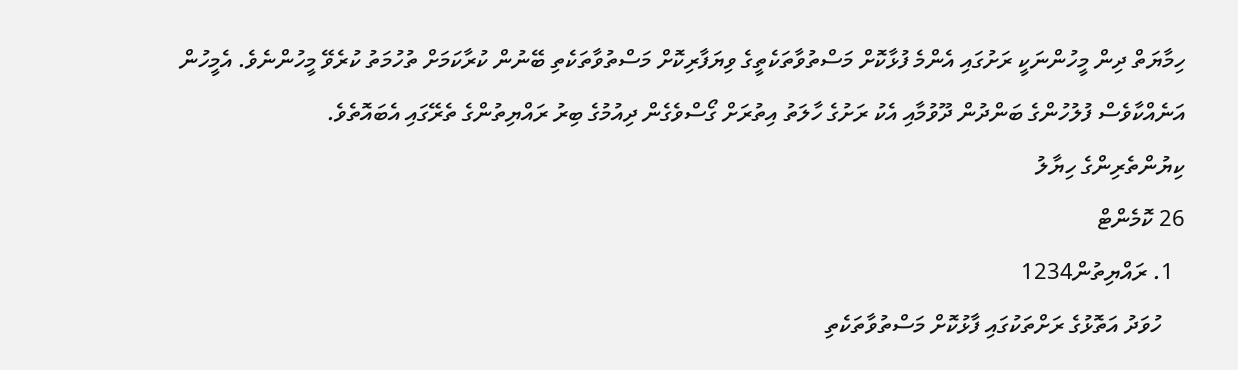ހިމާޔަތް ދިން މީހުންނަކީ ރަށުގައި އެންމެ ފުޅާކޮށް މަސްތުވާތަކެތީގެ ވިޔަފާރިކޮށް މަސްތުވާތަކެތި ބޭނުން ކުރާކަމަށް ތުހުމަތު ކުރެވޭ މީހުންނެވެ. އެމީހުން އަނެއްކާވެސް ފުލުހުންގެ ބަންދުން ދޫވުމާއި އެކު ރަށުގެ ހާލަތު އިތުރަށް ގޯސްވެގެން ދިއުމުގެ ބިރު ރައްޔިތުންގެ ތެރޭގައި އެބައޮތެވެ.
ކިޔުންތެރިންގެ ހިޔާލު
26 ކޮމެންޓް
  1. ރައްޔިތުން1234
    ހުވަދު އަތޮޅުގެ ރަށްތަކުގައި ފާޅުކޮށް މަސްތުވާތަކެތި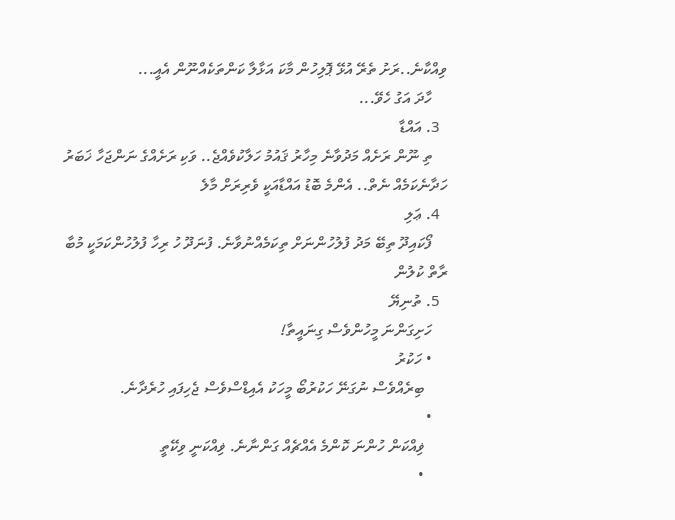ވިއްކާނެ..ރަށު ތެރޭ އުޅޭ ޕޮލިހުން މާކަ އަޅާލާ ކަންތަކެއްނޫން އެއީ...
    ހާދަ އަގު ހެވޭ...
  3. އައްޑާ
    ތި ނޫން ރަށެއް މަދުވާނެ މިހާރު ޤައުމު ހަލާކުވެއްޖެ.. ވަކި ރަށެއްގެ ނަންޖަހާ ޚަބަރު ހަދާނެކަމެއް ނެތް.. އެންމެ ބޮޑު އައްޑާއަކީ ވެރިރަށް މާލެ
  4. ޢަލި
    ފޯކައިދޫ ތިބޭ މަދު ފުލުހުންނަށް ތިކަމެއްނުވާނެ. ފުނަދޫ ހު ރިހާ ފުލުހުންކަމަކީ މުބާ ރާތް ކުލުން
  5. ތުނިޔޭ
    ހަށިގަންނަ މީހުންވެސް ގިނައީތާ!
    • ހަކުރު
      ބިރެއްވެސް ނުގަނޭ ހަކުރުބޯ މީހަކު އެއިޑްސްވެސް ޖެހިފައި ހުރެދާނެ.
    •
      ޥިއްކަން ހުންނަ ކޮންމެ އެއްޗެއް ގަންނާނެ. ޥިއްކަނީ ވިކޭތީ
      •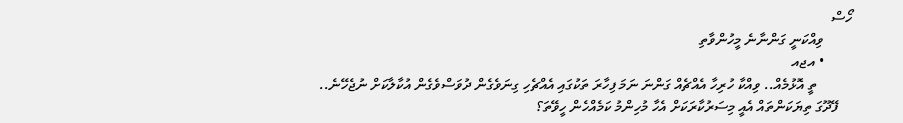ހޯސް
        ވިއްކަނީ ގަންނާނެ މީހުންވާތި
        • އޖއ
          ތީ އޮޅުމެއް.. ވިއްކާ ހުރިހާ އެއްޗެއް ގަންނަ ނަމަ ފިހާރަ ތަކުގައި އެއްޗެހި ގިނަވެގެން ދުވަސްވެގެން އުކާލާކަށް ނުޖެހޭނެ..
    ފޭދޫގަ ތިޔަކަންތައް އެއީ މިސަރުކާރަކަށް އެހާ މުހިންމު ކަމެއްހެން ހީވޭތަ؟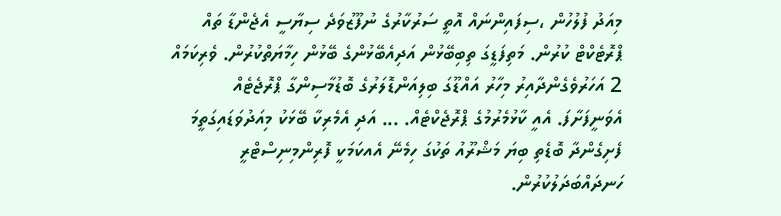މިއަދު ފުލުހުން ،ސިފައިންނައް އޮތީ ސަރުކާރުގެ ނުފޫޒުވަދެ ސިޔާސީ އެޖެންޑާ ތައް ޕްރޮޓެކްޓް ކުރުން. މަތިފަޑީގަ ތިބިބޭޅުން އަދިއެބޭޅުންގެ ބޭޅުން ހިމާޔަތްކުރުން. ވެރިކަމައް 2 އަހަރުވެގެންދާއިރު މިހާރު އައްޑޫގަ ބިލިއަންޑޮލަރުގެ ބޮޑުމާސިންގާ ޕްރޮޖެޓެއް އެވަނީފަށާފަ. އެއީ ކާޅުމެރުމުގެ ޕްރޮޖެކްޓެއް. ... އަދި އެމެރިކާ ބޭޅަކު މިއަދުވަޑައިގަތީމަ ފެށިގެންދާ ބޮޑެތި ބިޔަ މަޝްރޫއު ތަކުގަ ހިމެނޭ އެއކަމަކީ ފޮރިންމިނިސްޓްރީ ހަނދައްބަދަލުކުރުން.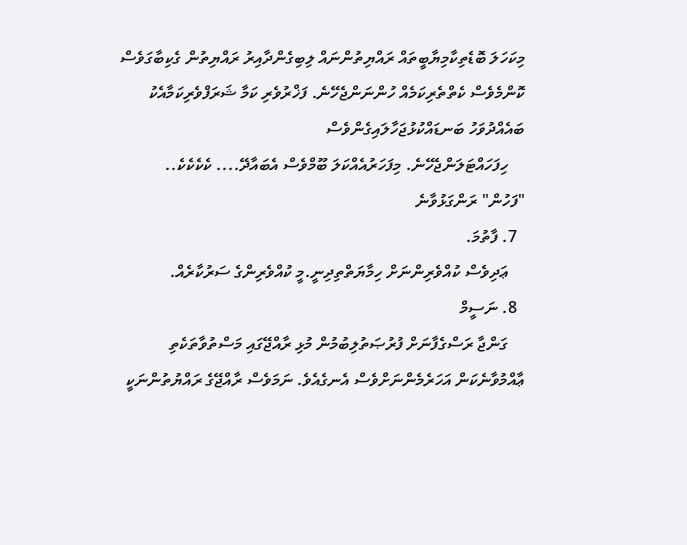މިކަހަލަ ބޮޑެތިކާމިޔާބީތައް ރައްޔިތުންނައް ލިބިގެންދާއިރު ރައްޔިތުން ގެކިބާގަވެސް ކޮންމެވެސް ކެތްތެރިކަމެއް ހުންނަންޖެހޭނެ. ފަޚްރުވެރި ކަމާ ޝަރަފްވެރިކަމާއެކު ބައެއްދުވަހު ބަނޑައްކުޅުޖަހާލައިގެންވެސް
    ހިފަހައްޓަލަންޖެހޭނެ. މިފަހަރުއެއްކަލަ ބޫމްވެސް އެބައާދޭ.... ކެކެކެކެ.. "ފަހުން" ރަންގަޅުވާނެ
  7. ފާތުމަ.
    ޢަދިވެސް ކުއްވެރިންނަށް ހިމާޔަތްތިދިނީ.މީ ކުއްވެރިންގެ ސަރުކާރެއް.
  8. ނަސީމް
    ގަންޖާ ރަސްގެފާނަށް ފުރުޞަތުލިބުމުން މުޅި ރާއްޖޭގައި މަސްތުވާތަކެތި ޢާއްމުވާނެކަން އަހަރެމެންނަށްވެސް އެނގެއެވެ. ނަމަވެސް ރާއްޖޭގެ ރައްޔުތުންނަކީ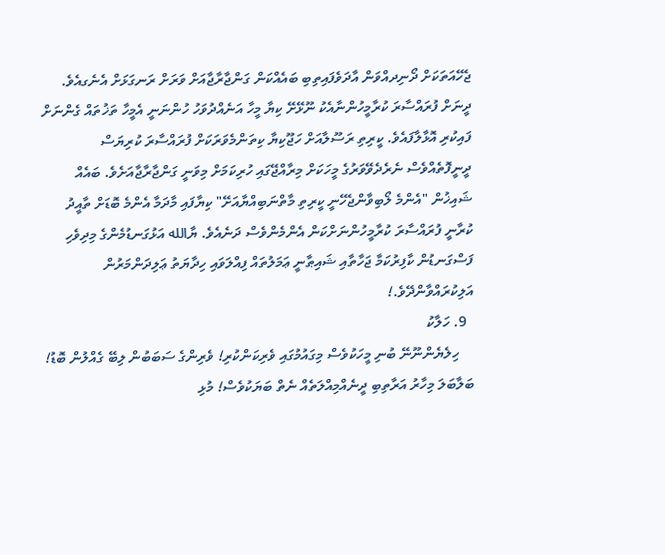ޖެހޭއަތަކަށް ދޯނިދއްވަން އާދަވެފައިތިބި ބައެއްކަން ގަންޖާރާޖާއަށް ވަރަށް ރަނގަޅަށް އެނެގއެވެ. ދީނަށް ފުރައްސާރަ ކުރާމީހުންނާއެކު ނޫޅޭށޭ ކިޔާ މީހާ އަނެއްދުވަހު ހުންނަނީ އެމީހާ ތަޚުތައް ގެންނަށް ފައިކުރި އޮޅާލާފައެވެ. ކީރިތި ރަސޫލާއަށް ހަޖޫކިޔާ ކިތަންމެވަރަކަށް ފުރައްސާރަ ކުރިޔަސް ދީނީފޮތެއްވެސް ނެރެދެވޭވަރުގެ މީހަކަށް މިރާއްޖޭގައި ހުރިކަމަށް މިވަނީ ގަންޖާރާޖާއަށެވެ. ބައެއް ޝައިޚުން "އެންމެ ލޯބިވާންޖެހޭނީ ކީރިތި މާތްނަބިއްޔާއަށޭ" ކިޔާފައި މާދަމާ އެންމެ ބޮޑަށް ތާއީދު ކުރާނީ ފުރައްސާރަ ކުރާމީހުންނަށްކަން އެންމެންވެސް ދަނެއެވެ. ޔާالله އަޅުގަނޑުމެންގެ މިދިވެހި ފަސްގަނޑުން ކާފިރުކަމާ ޖަހާތާއި ޝައިޠާނީ ޢަމަލުތައް ފިއްލަވައި ހިދާޔަތު ޢަލިދަންމަރުން އަލިކުރައްވާންދޭވެ.!
  9. ހަލާކު
    ހިލެޔެންނޫނޭ ބުނި މީހަކުވެސް މިގައުމުގައި ވެރިކަންކުރި! ވެރިންގެ ސަބަބުން ލިބޭ ގެއްލުން ބޮޑު! ބަލާބަލަ މިހާރު އަރާތިބި ދީނެއްމިއްލަތެއް ނެތް ބަޔަކުވެސް! މުޅި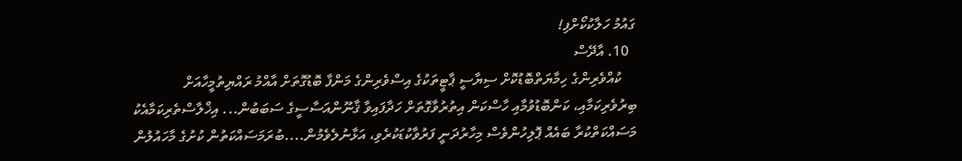ގައުމު ހަލާކުކޯށްފި!
  10. އާދޭސް
    ކުއްވެރިންގެ ހިމާޔަތްބޮޑުކޮށް ސިޔާސީ ޕާޓީތަކުގެ އިސްވެރިންގެ މަންފާ ބޮޑުގޮތަށް އާއްމު ރައްޔިތުމީހާއަށް ބިރުވެރިކަމާއި، ކަންބޮޑުވުމާއި ހާސްކަން އިތުރުވާގޮތަށް ހަދާފައިވާ ޤާނޫންއަސާސީގެ ސަބަބުން... އިޚްލާސްތެރިކަމާއެކު މަސައްކަތްކުރާ ބައެއް ޕޮލިހުންވެސް މިހާރުދަނީ ފަރުވާކުޑަކުރެވި، އަޅާނުލެވެމުން....ބުރަމަސައްކަތުން ކުށުގެ މާހައުލުން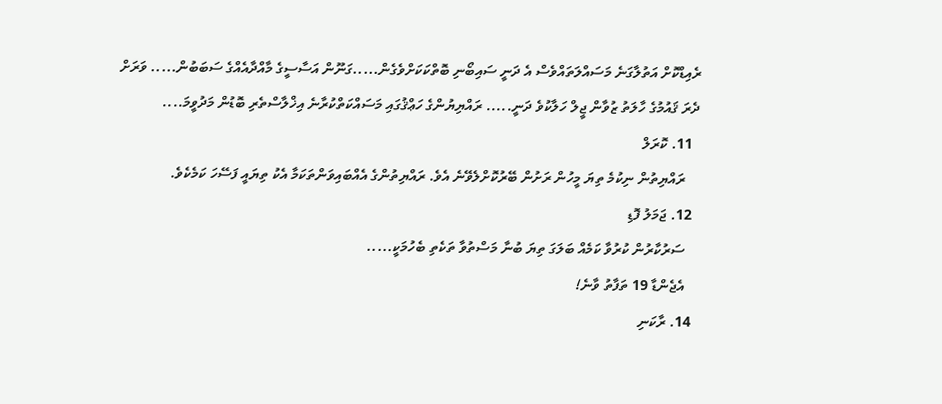ރެއިޑްކޮށް އަތުލާގަނެ މަސައްލަތައްވެސް އެ ދަނީ ސައިބޯނި ބޮތްކަކަށްވެގެން.....ގަނޫން އަސާސީގެ މާއްދާއެއްގެ ސަބަބުން..... ވަރަށް ދެރަ ޤައުމުގެ ހާލަތު ޒުވާން ޖީލް ހަލާކުވެ ދަނީ..... ރައްޔިޔުންގެ ހަޢްޤުގައި މަސައްކަތްކުރާނެ އިޚްލާސްތެރި ބޮޑުން މަދުވީމަ....
  11. ކޮރަލް
    ރައްޔިތުން ނިކުމެ ތިޔަ މީހުން ރަށުން ބޭރުކޮށްލެވޭނެ އެވެ. ރައްޔިތުންގެ އެއްބައިވަންތަކަމާ އެކު ތިޔައީ ފަސޭހަ ކަމެކެވެ.
  12. ޖަމަލު ފޮޑި
    ސަރުކާރުން ކުރުވާ ކަމެއް ބަލަގަ ތިޔަ ބުނާ މަސްތުވާ ތަކެތި ބެހުމަކީ.....
    އެޖެންޑާ 19 ތަފާތު ވާނެ!
  14. ރާކަނި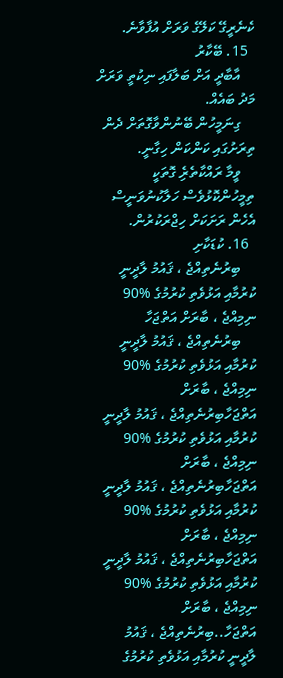ކެނެރީގޭ ކަލޭގެ ވަރަށް އުފާވާނެ.
  15. ބޭކާރު
    އާބާދީ އަށް ބަލާފައި ނިކުތީ ވަރަށް މަދު ބައެއް.
    ގިނަމީހުން ބޭނުންވާގޮތަށް ދެން ތިރަށުގައި ކަންކަން ހިގާނީ.
    ވީމާ ރައްކާތެރެި ގޮތަކީ ތިމީހުންކޮޅުވެސް ހަލާކުނުވަނީސް އެހެން ރަށަކަށް ހިޖްރަކުރުން.
  16. ކުޑަކާށި
    ބިރުނެތިއްޖެ ، ޤައުމު ލާދީނީ ކުރުމާއި އަޅުވެތި ކުރުމުގެ %90 ނިމިއްޖެ ، ބާރަށް އަތްޖަހާ
    ބިރުނެތިއްޖެ ، ޤައުމު ލާދީނީ ކުރުމާއި އަޅުވެތި ކުރުމުގެ %90 ނިމިއްޖެ ، ބާރަށް އަތްޖަހާބިރުނެތިއްޖެ ، ޤައުމު ލާދީނީ ކުރުމާއި އަޅުވެތި ކުރުމުގެ %90 ނިމިއްޖެ ، ބާރަށް އަތްޖަހާބިރުނެތިއްޖެ ، ޤައުމު ލާދީނީ ކުރުމާއި އަޅުވެތި ކުރުމުގެ %90 ނިމިއްޖެ ، ބާރަށް އަތްޖަހާބިރުނެތިއްޖެ ، ޤައުމު ލާދީނީ ކުރުމާއި އަޅުވެތި ކުރުމުގެ %90 ނިމިއްޖެ ، ބާރަށް އަތްޖަހާ..ބިރުނެތިއްޖެ ، ޤައުމު ލާދީނީ ކުރުމާއި އަޅުވެތި ކުރުމުގެ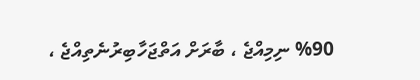%90 ނިމިއްޖެ ، ބާރަށް އަތްޖަހާބިރުނެތިއްޖެ ،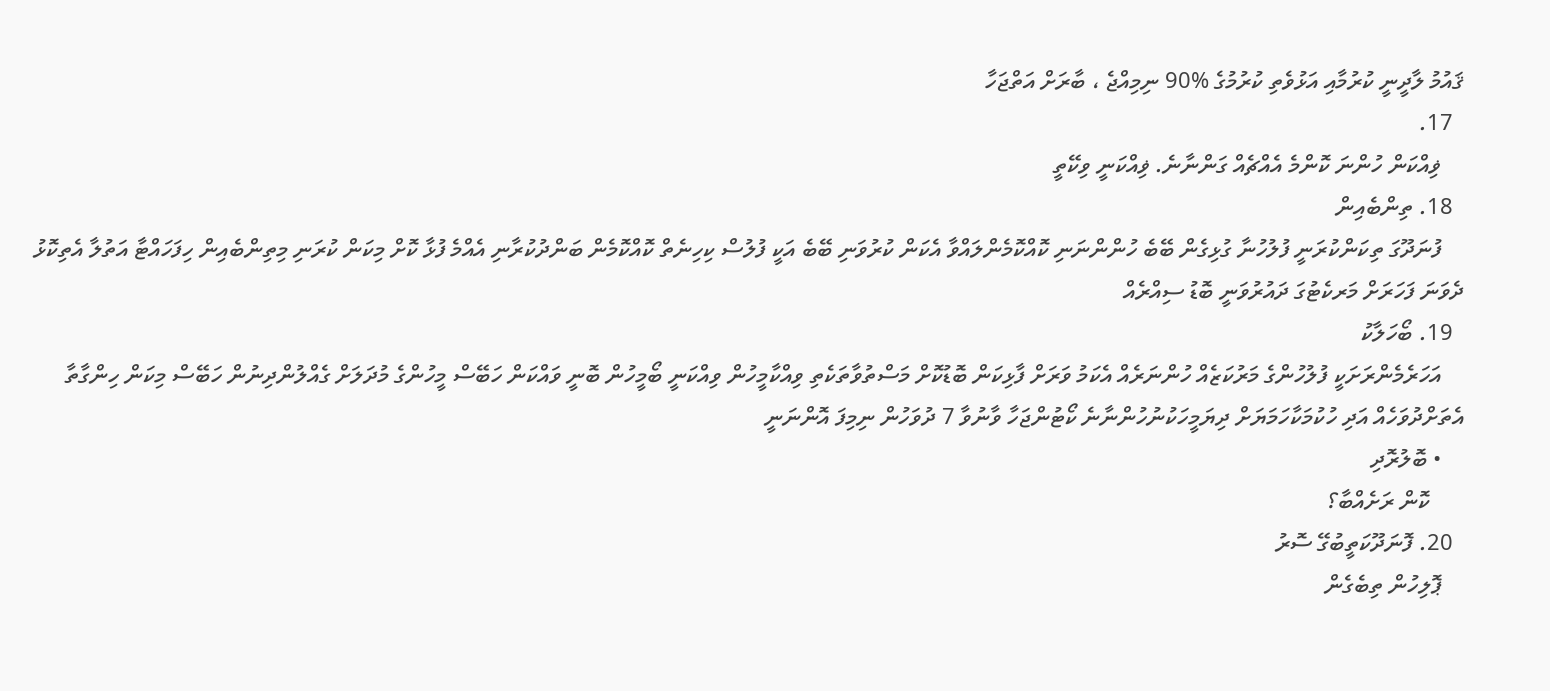ޤައުމު ލާދީނީ ކުރުމާއި އަޅުވެތި ކުރުމުގެ %90 ނިމިއްޖެ ، ބާރަށް އަތްޖަހާ
  17.
    ޥިއްކަން ހުންނަ ކޮންމެ އެއްޗެއް ގަންނާނެ. ޥިއްކަނީ ވިކޭތީ
  18. ތިންބެއިން
    ފުނަދޫގަ ތިކަންކުރަނީ ފުލުހުނާ ގުޅިގެން ބޭބެ ހުންންނަނި ކޮއްކޮމެންލައްވާ އެކަން ކުރުވަނި ބޭބެ އަކީ ފުލުސް ކިހިނެތް ކޮއްކޮމެން ބަންދުކުރާނި އެއްމެ ފުޅާ ކޮށް މިކަން ކުރަނި މިތިންބެއިން ހިފަހައްޓާ އަތުލާ އެތިކޮޅު ދެވަނަ ފަހަރަށް މަރކެޓުގަ ދައުރުވަނީ ބޮޑު ސިއްރެއް
  19. ބޯހަލާކު
    އަހަރެމެންރަށަކީ ފުލުހުންގެ މަރުކަޒެއް ހުންނަރެއް އެކަމު ވަރަށް ފާޅިކަން ބޮޑުކޮށް މަސްތުވާތަކެތި ވިއްކާމީހުން ވިއްކަނީ ބޯމީހުން ބޮނީ ވައްކަން ހަބޭސް މީހުންގެ މުދަލަށް ގެއްލުންދިނުން ހަބޭސް މިކަން ހިންގާތާ އެތަށްދުވަހެއް އަދި ހުކުމަކާހަމަޔަށް ދިޔަމީހަކުނުހުންނާނެ ކޯޓުންޖަހާ ވާނުވާ 7 ދުވަހުން ނިމިފަ އޮންނަނީ
    • ބޮލުރޮދި
      ކޮން ރަށެއްބާ؟
  20. ފޮނަދޫކަތީބުގޭ ސޮރު
    ޕޮލިހުން ތިބެގެން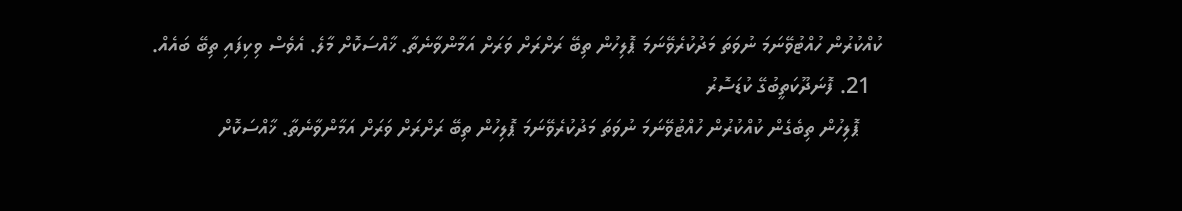ކުއްކުރުން ހުއްޓުވޭނަމަ ނުވަތަ މަދުކުރެވޭނަމަ ޕޮލިހުން ތިބޭ ރަށްރަށް ވަރަށް އަމާންވާނެތާ. ޚާއްސަކޮށް މާލެ. އެވެސް ވިކިފައި ތިބޭ ބައެއް.
  21. ފޮނަދޫކަތީބުގޭ ކުޑަސޮރު
    ޕޮލިހުން ތިބެގެން ކުއްކުރުން ހުއްޓުވޭނަމަ ނުވަތަ މަދުކުރެވޭނަމަ ޕޮލިހުން ތިބޭ ރަށްރަށް ވަރަށް އަމާންވާނެތާ. ޚާއްސަކޮށް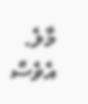މާލެ. އެވެސް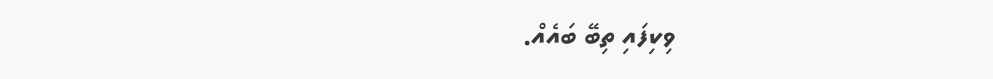ވިކިފައި ތިބޭ ބައެއް.